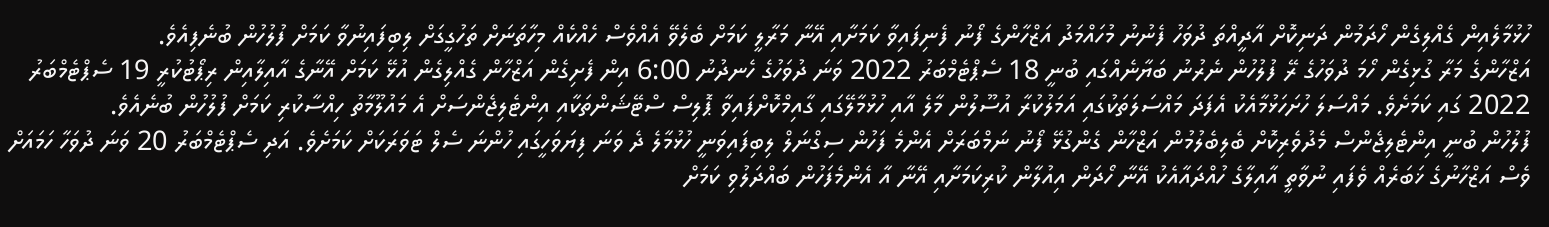ހުޅުމާލެއިން ގެއްލިގެން ހޯދަމުން ދަނިކޮށް އާދީއްތަ ދުވަހު ފެނުނު މުހައްމަދު އަޒްހާންގެ ފޯނު ފެނިފައިވާ ކަމަށާއި އޭނާ މަރާލީ ކަމަށް ބެލެވޭ އެއްވެސް ހެއްކެއް މިހާތަނަށް ތަހުގީގަށް ލިބިފައިނުވާ ކަމަށް ފުލުހުން ބުނެފިއެވެ.
އަޒްހާންގެ މަރާ ގުޅިގެން ހޯމަ ދުވަހުގެ ރޭ ފުލުހުން ނެރުނު ބަޔާނެއްގައި ބުނީ 18 ސެޕްޓެމްބަރު 2022 ވަނަ ދުވަހުގެ ހެނދުނު 6:00 އިން ފެށިގެން އަޒްހާން ގެއްލިގެން އުޅޭ ކަމަށް އޭނާގެ އާއިލާއިން ރިޕޯޓުކުރީ 19 ސެޕްޓެމްބަރު 2022 ގައި ކަމަށެވެ. މައްސަލަ ހުށަހަޅުމާއެކު އެފަދަ މައްސަލަތަކުގައި އަމަލުކުރާ އުސޫލުން މާލެ އާއި ހުޅުމާލޭގައި ގާއިމްކޮށްފައިވާ ޕޮލިސް ސްޓޭޝަންތަކާއި އިންޓެލިޖެންސަށް އެ މައުލޫމާތު ހިއްސާކުރި ކަމަށް ފުލުހުން ބުނެއެވެ.
ފުލުހުން ބުނީ އިންޓެލިޖެންސް މެދުވެރިކޮށް ބެލިބެލުމުން އަޒްހާން ގެންގުޅޭ ފޯނު ނަމްބަރަށް އެންމެ ފަހުން ސިގްނަލް ލިބިފައިވަނީ ހުޅުމާލެ ދެ ވަނަ ފިޔަވަހީގައި ހުންނަ ސެލް ޓަވަރަކަށް ކަމަށެވެ. އަދި ސެޕްޓެމްބަރު 20 ވަނަ ދުވަހާ ހަމައަށް ވެސް އަޒްހާނުގެ ޚަބަރެއް ވެފައި ނުވާތީ އާއިލާގެ ހުއްދައާއެކު އޭނާ ހޯދަން އިއުލާން ކުރިކަމަށާއި އޭނާ އާ އެންމެފަހުން ބައްދަލުވި ކަމަށް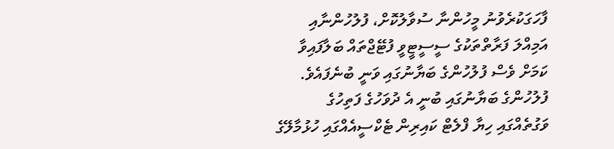ފާހަގަކުރެވުނު މީހުންނާ ސުވާލުކޮށް، ފުލުހުންނާއި އަމިއްލަ ފަރާތްތަކުގެ ސީސީޓީވީ ފުޓޭޖްތައް ބަލާފައިވާ ކަމަށް ވެސް ފުލުހުންގެ ބަޔާނުގައި ވަނީ ބުނެފައެވެ.
ފުލުހުންގެ ބަޔާނުގައި ބުނީ އެ ދުވަހުގެ ފަތިހުގެ ވަގުތެއްގައި ހިޔާ ފްލެޓް ކައިރިން ޓެކްސީއެއްގައި ހުޅުމާލޭގެ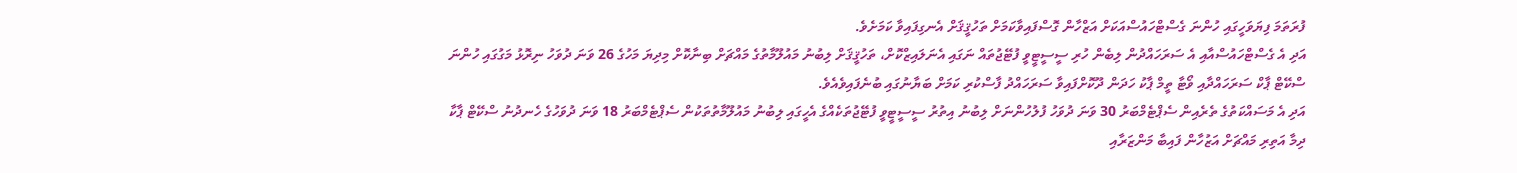ފުރަތަމަ ފިޔަވަހީގައި ހުންނަ ގެސްޓްހައުސްއަކަށް އަޒްހާން ގޮސްފައިވާކަމަށް ތަހުޤީޤަށް އެނގިފައިވާ ކަމަށެވެ.
އަދި އެ ގެސްޓްހައުސްއާއި އެ ސަރަހައްދުން ލިބެން ހުރި ސީސީޓީވީ ފުޓޭޖުތައް ނަގައި އެނަލައިޒްކޮށް، ތަހުޤީޤަށް ލިބުނު މައުލޫމާތުގެ މައްޗަށް ބިނާކޮށް މިދިޔަ މަހުގެ 26 ވަނަ ދުވަހު ނިރޮޅު މަގުގައި ހުންނަ ސްކޭޓް ޕާކް ސަރަހައްދާއި ވޯޓާ ތީމް ޕާކު ހަދަން ދޫކޮށްފައިވާ ސަރަހައްދު ފާސްކުރި ކަމަށް ބަޔާނުގައި ބުނެފައިވެއެވެ.
އަދި އެ މަސައްކަތުގެ ތެރެއިން ސެޕްޓެމްބަރު 30 ވަނަ ދުވަހު ފުލުހުންނަށް ލިބުނު އިތުރު ސީސީޓީވީ ފުޓޭޖުތަކެއްގެ އެހީގައި ލިބުނު މައުލޫމާތުތަކުން ސެޕްޓެމްބަރު 18 ވަނަ ދުވަހުގެ ހެނދުނު ސްކޭޓް ޕާކާ ދިމާ އަތިރި މައްޗަށް އަޒުހާން ފައިބާ މަންޒަރާއި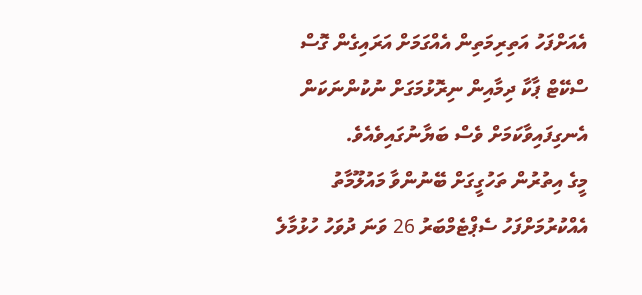އެއަށްފަހު އަތިރިމަތިން އެއްގަމަށް އަރައިގެން ގޮސް ސްކޭޓް ޕާކާ ދިމާއިން ނިރޮޅުމަގަށް ނުކުންނަކަން އެނގިފައިވާކަމަށް ވެސް ބަޔާނުގައިވެއެވެ.
މީގެ އިތުރުން ތަހުގީގަށް ބޭނުންވާ މައުލޫމާތު އެއްކުރުމަށްފަހު ސެޕްޓެމްބަރު 26 ވަނަ ދުވަހު ހުޅުމާލެ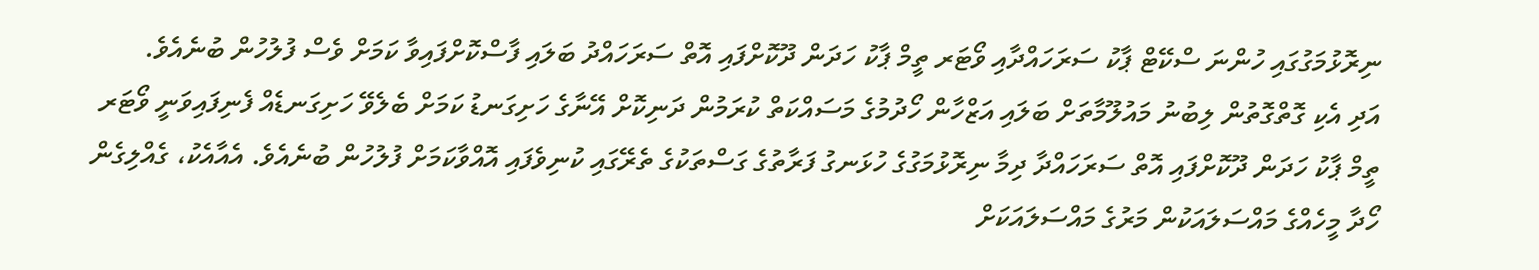ނިރޮޅުމަގުގައި ހުންނަ ސްކޭޓް ޕާކު ސަރަހައްދާއި ވޯޓަރ ތީމް ޕާކު ހަދަން ދޫކޮށްފައި އޮތް ސަރަހައްދު ބަލައި ފާސްކޮށްފައިވާ ކަމަށް ވެސް ފުލުހުން ބުނެއެވެ.
އަދި އެކި ގޮތްގޮތުން ލިބުނު މައުލޫމާތަށް ބަލައި އަޒްހާން ހޯދުމުގެ މަސައްކަތް ކުރަމުން ދަނިކޮށް އޭނާގެ ހަށިގަނޑު ކަމަށް ބެލެވޭ ހަށިގަނޑެއް ފެނިފައިވަނީ ވޯޓަރ ތީމް ޕާކު ހަދަން ދޫކޮށްފައި އޮތް ސަރަހައްދާ ދިމާ ނިރޮޅުމަގުގެ ހުޅަނގު ފަރާތުގެ ގަސްތަކުގެ ތެރޭގައި ކުނިވެފައި އޮއްވާކަމަށް ފުލުހުން ބުނެއެވެ. އެއާއެކު، ގެއްލިގެން ހޯދާ މީހެއްގެ މައްސަލައަކުން މަރުގެ މައްސަލައަކަށް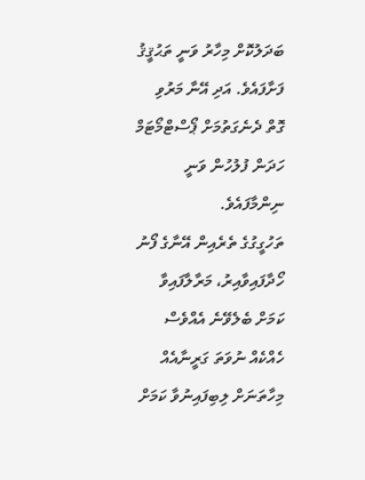ބަދަލުކޮށް މިހާރު ވަނީ ތަޙުޤީޤު ފަށާފައެވެ. އަދި އޭނާ މަރުވި ގޮތް ދެނެގަތުމަށް ޕޯސްޓްމޯޓަމް ހަދަން ފުލުހުން ވަނީ ނިންމާފައެވެ.
ތަހުގީގުގެ ތެރެއިން އޭނާގެ ފޯނު ހޯދާފައިވާއިރު، މަރާލާފައިވާ ކަމަށް ބެލެވޭނެ އެއްވެސް ހެއްކެއް ނުވަތަ ގަރީނާއެއް މިހާތަނަށް ލިބިފައިނުވާ ކަމަށް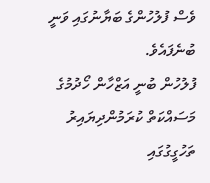ވެސް ފުލުހުންގެ ބަޔާނުގައި ވަނީ ބުނެފައެވެ.
ފުލުހުން ބުނީ އަޒްހާން ހޯދުމުގެ މަސައްކަތް ކުރަމުންދިޔައިރު ތަހުގީގުގައި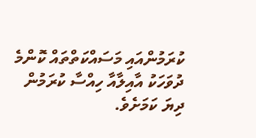ކުރަމުންއައި މަސައްކަތްތައް ކޮންމެ ދުވަހަކު އާއިލާއާ ހިއްސާ ކުރަމުން ދިޔަ ކަމަށެވެ.